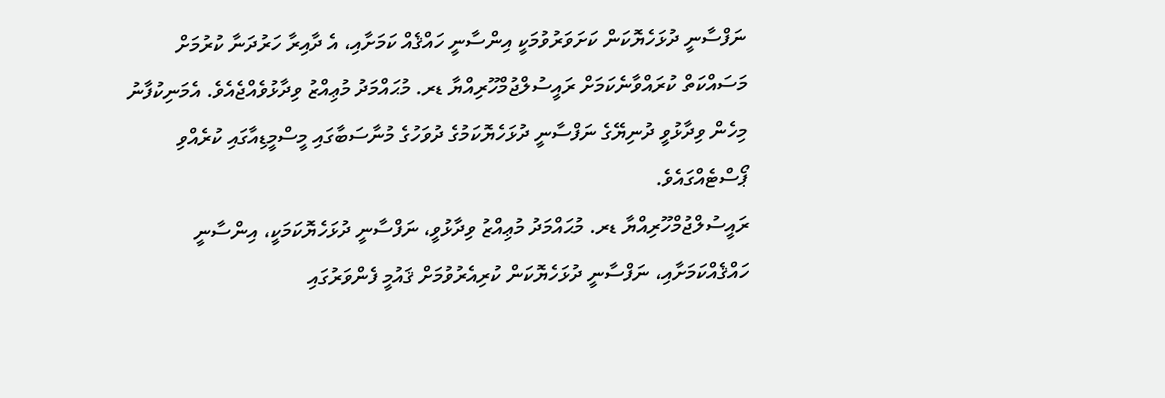ނަފްސާނީ ދުޅަހެޔޮކަން ކަށަވަރުވުމަކީ އިންސާނީ ހައްޤެއް ކަމަށާއި، އެ ދާއިރާ ހަރުދަނާ ކުރުމަށް މަސައްކަތް ކުރައްވާނެކަމަށް ރައީސުލްޖުމްހޫރިއްޔާ ޑރ. މުޙައްމަދު މުޢިއްޒު ވިދާޅުވެއްޖެއެވެ. އެމަނިކުފާނު މިހެން ވިދާޅުވީ ދުނިޔޭގެ ނަފްސާނީ ދުޅަހެޔޮކަމުގެ ދުވަހުގެ މުނާސަބާގައި މީސްމީޑިއާގައި ކުރެއްވި ޕޯސްޓެއްގައެވެ.
ރައީސުލްޖުމްހޫރިއްޔާ ޑރ. މުޙައްމަދު މުޢިއްޒު ވިދާޅުވީ، ނަފްސާނީ ދުޅަހެޔޮކަމަކީ، އިންސާނީ ހައްޤެއްކަމަށާއި، ނަފްސާނީ ދުޅަހެޔޮކަން ކުރިއެރުވުމަށް ޤައުމީ ފެންވަރުގައި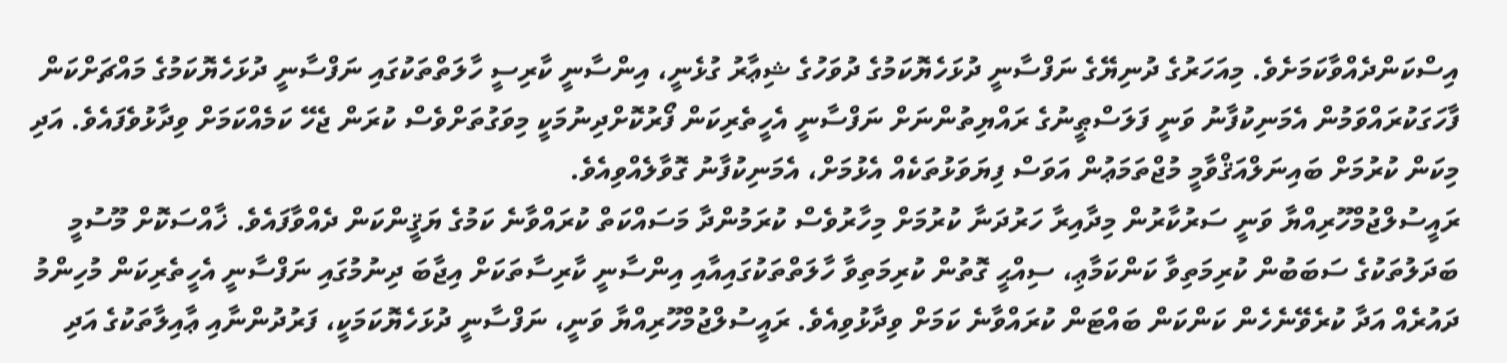އިސްކަންދެއްވާކަމަށެވެ. މިއަހަރުގެ ދުނިޔޭގެ ނަފްސާނީ ދުޅަހެޔޮކަމުގެ ދުވަހުގެ ޝިޢާރު ގުޅެނީ، އިންސާނީ ކާރިސީ ހާލަތްތަކުގައި ނަފްސާނީ ދުޅަހެޔޮކަމުގެ މައްޗަށްކަން ފާހަގަކުރައްވަމުން އެމަނިކުފާނު ވަނީ ފަލަސްޠީނުގެ ރައްޔިތުންނަށް ނަފްސާނީ އެހީތެރިކަން ފޯރުކޮށްދިނުމަކީ މިވަގުތަށްވެސް ކުރަން ޖެހޭ ކަމެއްކަމަށް ވިދާޅުވެފައެވެ. އަދި މިކަން ކުރުމަށް ބައިނަލްއަޤްވާމީ މުޖްތަމަޢުން އަވަސް ފިޔަވަޅުތަކެއް އެޅުމަށް، އެމަނިކުފާނު ގޮވާލެއްވިއެވެ.
ރައީސުލްޖުމްހޫރިއްޔާ ވަނީ ސަރުކާރުން މިދާއިރާ ހަރުދަނާ ކުރުމަށް މިހާރުވެސް ކުރަމުންދާ މަސައްކަތް ކުރައްވާނެ ކަމުގެ ޔަޤީންކަން ދެއްވާފައެވެ. ޚާއްސަކޮށް މޫސުމީ ބަދަލުތަކުގެ ސަބަބުން ކުރިމަތިވާ ކަންކަމާޢި، ސިއްޙީ ގޮތުން ކުރިމަތިވާ ހާލަތްތަކުގައިއާއި އިންސާނީ ކާރިސާތަކަށް އިޖާބަ ދިނުމުގައި ނަފްސާނީ އެހީތެރިކަން މުހިންމު ދައުރެއް އަދާ ކުރެވޭނެހެން ކަންކަން ބައްޓަން ކުރައްވާނެ ކަމަށް ވިދާޅުވިއެވެ. ރައީސުލްޖުމްހޫރިއްޔާ ވަނީ، ނަފްސާނީ ދުޅަހެޔޮކަމަކީ، ފަރުދުންނާއި ޢާއިލާތަކުގެ އަދި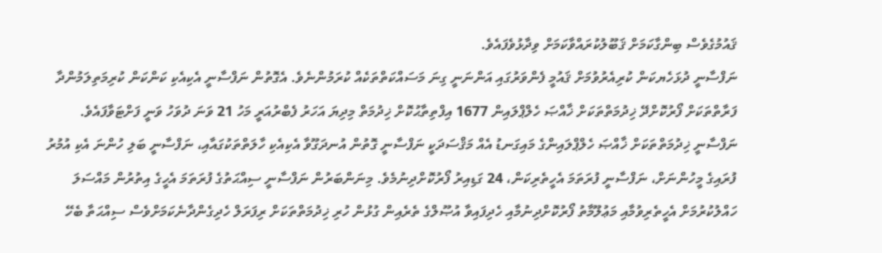ޤައުމުގެވެސް ބިންގާކަމަށް ޤަބޫލުކުރައްވާކަމަށް ވިދާޅުވެފައެވެ.
ނަފްސާނީ ދުޅަހެޔކަން ކުރިއެރުވުމަށް ޤައުމީ ފެންވަރުގައި އަންނަނީ ގިނަ މަސައްކަތްތަކެއް ކުރަމުންނެވެ. އެގޮތުން ނަފްސާނީ އެކިއެކި ކަންކަން ކުރިމަތިލަމުންދާ ފަރާތްތަކަށް ފޯރުކޮށްދޭ ޚިދުމަތްތަކަށް ޚާއްޞަ ހެލްޕްލައިން 1677 އިފްތިތާޙުކޮށް ޚިދުމަތް މިދިޔަ އަހަރު ފެބްރުއަރީ މަހު 21 ވަނަ ދުވަހު ވަނީ ފަށްޓަވާފައެވެ.
ނަފްސާނީ ޚިދުމަތްތަކަށް ޚާއްޞަ ހެލްޕްލައިންގެ މައިގަނޑު އެއް މަޤްސަދަކީ ނަފްސާނީ ގޮތުން އުނދަގޫވާ އެކިއެކި ހާލަތްތަކުގައާއި، ނަފްސާނީ ބަލި ހުންނަ އެކި އުމުރު ފުރައިގެ މީހުންނަށް، ނަފްސާނީ ފުރަތަމަ އެހީތެރިކަން، 24 ގަޑިއިރު ފޯރުކޮށްދިނުމެވެ. މިނަންބަރުން ނަފްސާނީ ސިއްޙަތުގެ ފުރަތަމަ އެހީގެ އިތުރުން މައްސަލަ ހައްލުކުރުމަށް އެހީތެރިވުމާއި މަޢުލޫމާތު ފޯރުކޮށްދިނުމާއި ހެދިފައިވާ އުޞޫލްގެ ތެރެއިން ގުޅުން ހުރި ޚިދުމަތްތަކަށް ރިފަރަލް ހެދިގެންދާނެކަމަށްވެސް ސިއްޙަތާ ބެހޭ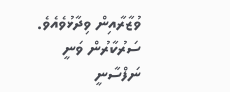ވުޒާރާއިން ވިދާޅުވެއެވެ.
ސަރުކާރުން ވަނީ ނަފްސާނީ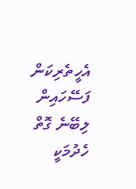އެހީތެރިކަން ފަސޭހައިން ލިބޭނެ ގޮތް ހެދުމަކީ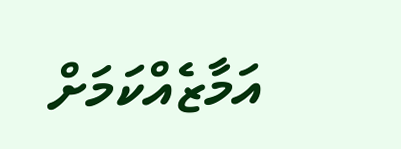އަމާޒެއްކަމަށް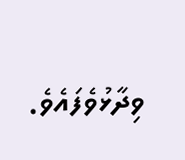ވިދާޅުވެފައެވެ.